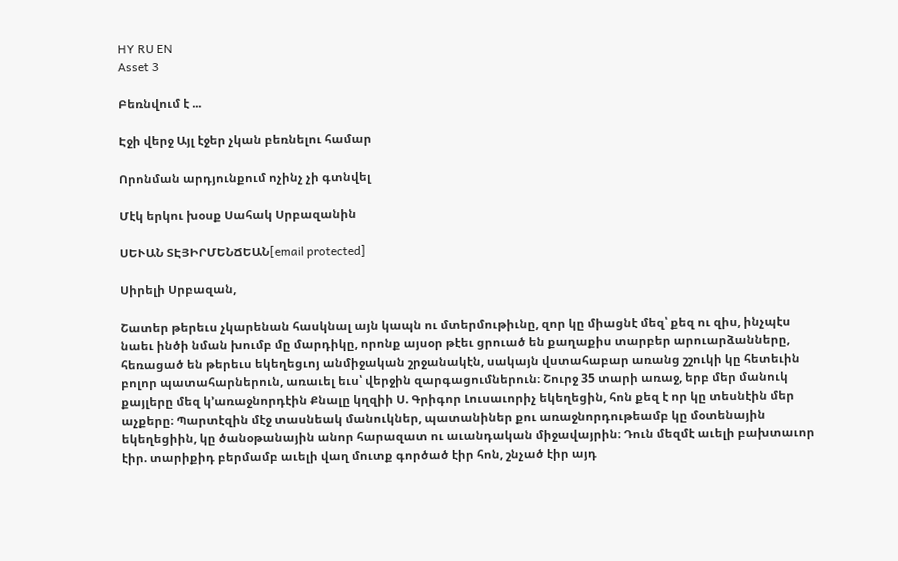HY RU EN
Asset 3

Բեռնվում է ...

Էջի վերջ Այլ էջեր չկան բեռնելու համար

Որոնման արդյունքում ոչինչ չի գտնվել

Մէկ երկու խօսք Սահակ Սրբազանին

ՍԵՒԱՆ ՏԷՅԻՐՄԵՆՃԵԱՆ[email protected]

Սիրելի Սրբազան,

Շատեր թերեւս չկարենան հասկնալ այն կապն ու մտերմութիւնը, զոր կը միացնէ մեզ՝ քեզ ու զիս, ինչպէս նաեւ ինծի նման խումբ մը մարդիկը, որոնք այսօր թէեւ ցրուած են քաղաքիս տարբեր արուարձանները, հեռացած են թերեւս եկեղեցւոյ անմիջական շրջանակէն, սակայն վստահաբար առանց շշուկի կը հետեւին բոլոր պատահարներուն, առաւել եւս՝ վերջին զարգացումներուն։ Շուրջ 35 տարի առաջ, երբ մեր մանուկ քայլերը մեզ կ՚առաջնորդէին Քնալը կղզիի Ս. Գրիգոր Լուսաւորիչ եկեղեցին, հոն քեզ է որ կը տեսնէին մեր աչքերը։ Պարտէզին մէջ տասնեակ մանուկներ, պատանիներ քու առաջնորդութեամբ կը մօտենային եկեղեցիին, կը ծանօթանային անոր հարազատ ու աւանդական միջավայրին։ Դուն մեզմէ աւելի բախտաւոր էիր. տարիքիդ բերմամբ աւելի վաղ մուտք գործած էիր հոն, շնչած էիր այդ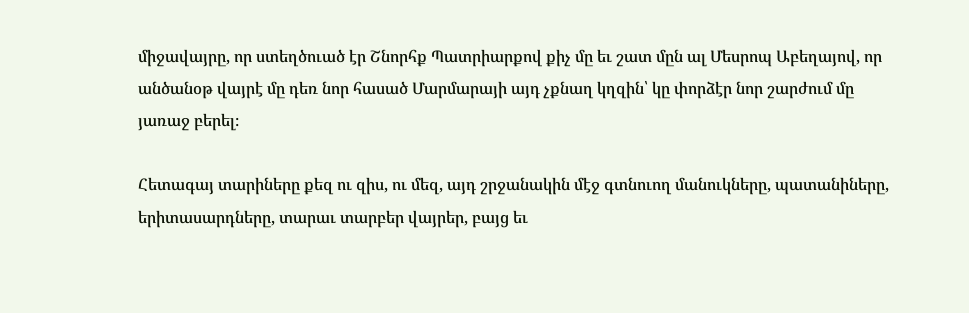միջավայրը, որ ստեղծուած էր Շնորհք Պատրիարքով քիչ մը եւ շատ մըն ալ Մեսրոպ Աբեղայով, որ անծանօթ վայրէ մը դեռ նոր հասած Մարմարայի այդ չքնաղ կղզին՝ կը փորձէր նոր շարժում մը յառաջ բերել։

Հետագայ տարիները քեզ ու զիս, ու մեզ, այդ շրջանակին մէջ գտնուող մանուկները, պատանիները, երիտասարդները, տարաւ տարբեր վայրեր, բայց եւ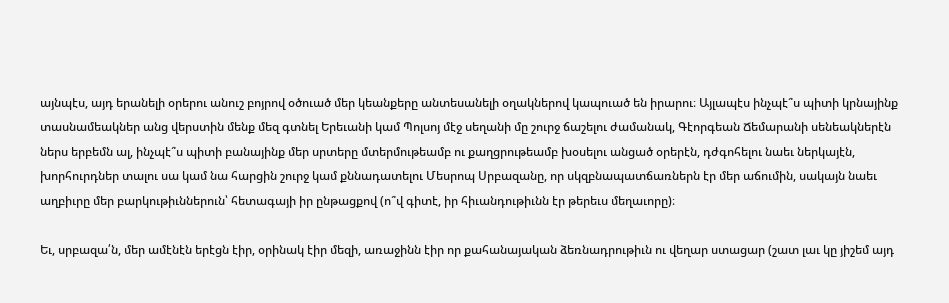այնպէս, այդ երանելի օրերու անուշ բոյրով օծուած մեր կեանքերը անտեսանելի օղակներով կապուած են իրարու։ Այլապէս ինչպէ՞ս պիտի կրնայինք տասնամեակներ անց վերստին մենք մեզ գտնել Երեւանի կամ Պոլսոյ մէջ սեղանի մը շուրջ ճաշելու ժամանակ, Գէորգեան Ճեմարանի սենեակներէն ներս երբեմն ալ, ինչպէ՞ս պիտի բանայինք մեր սրտերը մտերմութեամբ ու քաղցրութեամբ խօսելու անցած օրերէն, դժգոհելու նաեւ ներկայէն, խորհուրդներ տալու սա կամ նա հարցին շուրջ կամ քննադատելու Մեսրոպ Սրբազանը, որ սկզբնապատճառներն էր մեր աճումին, սակայն նաեւ աղբիւրը մեր բարկութիւններուն՝ հետագայի իր ընթացքով (ո՞վ գիտէ, իր հիւանդութիւնն էր թերեւս մեղաւորը)։

Եւ, սրբազա՛ն, մեր ամէնէն երէցն էիր, օրինակ էիր մեզի, առաջինն էիր որ քահանայական ձեռնադրութիւն ու վեղար ստացար (շատ լաւ կը յիշեմ այդ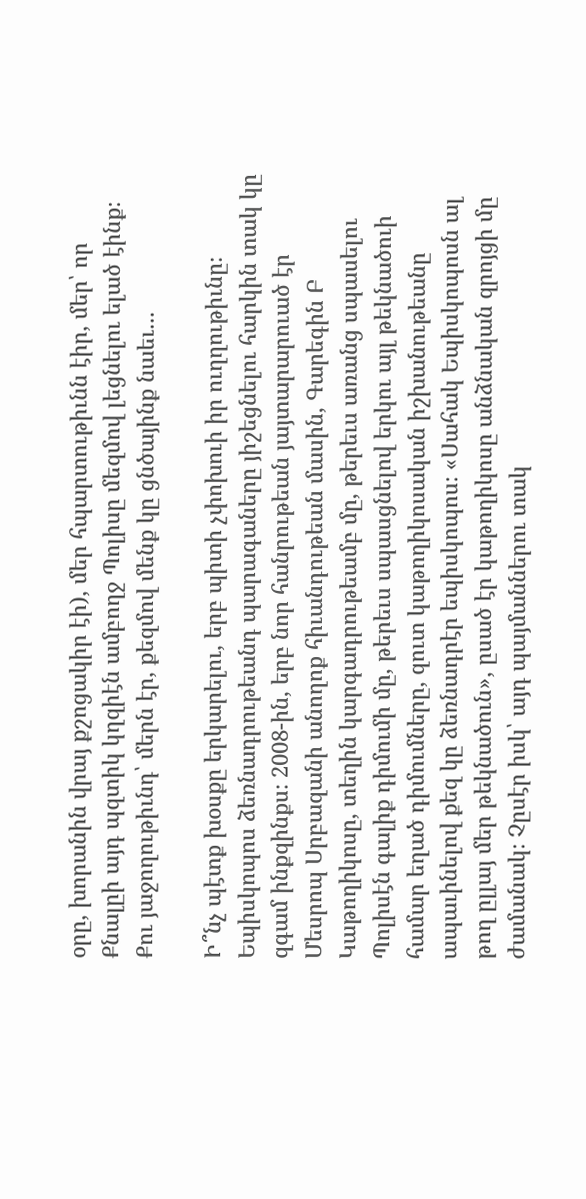օրը, խորանին վրայ քշոցակիր էի), մեր հպարտութիւնն էիր, մեր՝ որ Քնալըի այդ պզտիկ կղզիէն ամբողջ Պոլիսը մեզմով լեցնելու ելած էինք։ Քու յաջողութիւնդ՝ մերն էր, քեզմով մենք կը ցնծայինք նաեւ...

Ի՞նչ պէտք խօսքը երկարելու, երբ պիտի չփոխուի իր ուղղութիւնը։ Եպիսկոպոս ձեռնադրութեանդ պարագաները յիշեցնելու հարկին տակ կը զգամ ինքզինքս։ 2008-ին, երբ նոր հանրութեան յայտարարուած էր Մեսրոպ Սրբազանի անողոք հիւանդութեան մասին, Գարեգին Բ Կաթողիկոսը, տեղին կարգադրութեամբ մը, թերեւս առանց սպասելու Պոլիսէն գալիք դիմումի մը, թերեւս սպասցնելով երկու այլ թեկնածուի համար եղած դիմումները, զուտ կաթողիկոսական իշխանութեանը ապաւինելով քեզ կը ձեռնադրէր եպիսկոպոս։ «Սահակ Եպիսկոպոսն ալ թող ըլլայ մեր թեկնածուն», ըսած էր կաթողիկոսը անձնական զրոյցի մը ժամանակ։ Չըսէր իսկ՝ այդ պայմաններու տակ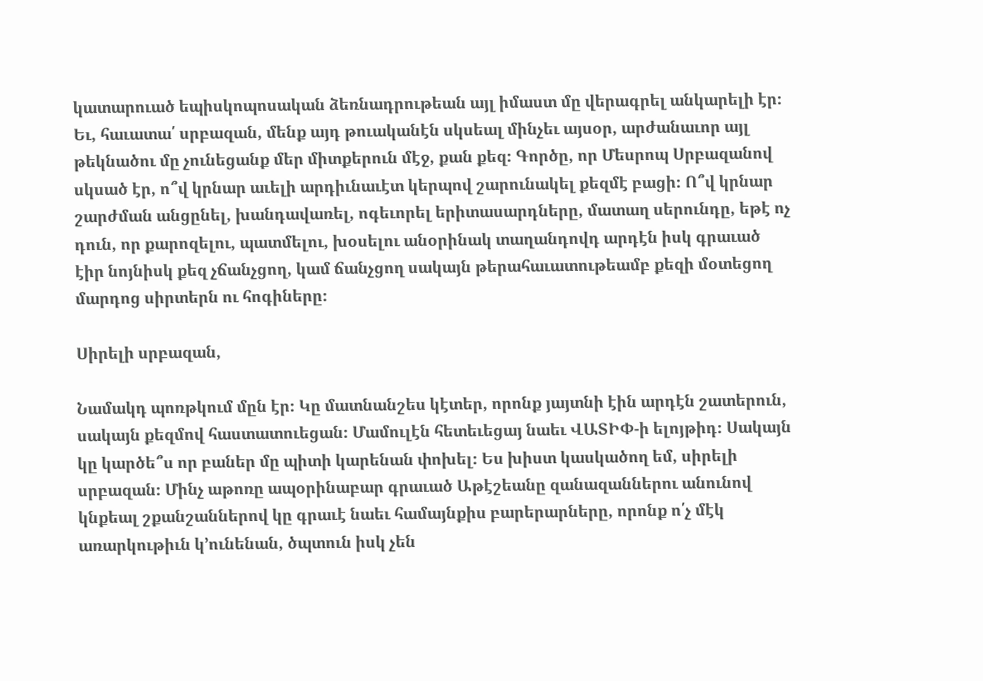կատարուած եպիսկոպոսական ձեռնադրութեան այլ իմաստ մը վերագրել անկարելի էր։ Եւ, հաւատա՛ սրբազան, մենք այդ թուականէն սկսեալ մինչեւ այսօր, արժանաւոր այլ թեկնածու մը չունեցանք մեր միտքերուն մէջ, քան քեզ։ Գործը, որ Մեսրոպ Սրբազանով սկսած էր, ո՞վ կրնար աւելի արդիւնաւէտ կերպով շարունակել քեզմէ բացի։ Ո՞վ կրնար շարժման անցընել, խանդավառել, ոգեւորել երիտասարդները, մատաղ սերունդը, եթէ ոչ դուն, որ քարոզելու, պատմելու, խօսելու անօրինակ տաղանդովդ արդէն իսկ գրաւած էիր նոյնիսկ քեզ չճանչցող, կամ ճանչցող սակայն թերահաւատութեամբ քեզի մօտեցող մարդոց սիրտերն ու հոգիները։

Սիրելի սրբազան,

Նամակդ պոռթկում մըն էր։ Կը մատնանշես կէտեր, որոնք յայտնի էին արդէն շատերուն, սակայն քեզմով հաստատուեցան։ Մամուլէն հետեւեցայ նաեւ ՎԱՏԻՓ-ի ելոյթիդ։ Սակայն կը կարծե՞ս որ բաներ մը պիտի կարենան փոխել։ Ես խիստ կասկածող եմ, սիրելի սրբազան։ Մինչ աթոռը ապօրինաբար գրաւած Աթէշեանը զանազաններու անունով կնքեալ շքանշաններով կը գրաւէ նաեւ համայնքիս բարերարները, որոնք ո՛չ մէկ առարկութիւն կ՚ունենան, ծպտուն իսկ չեն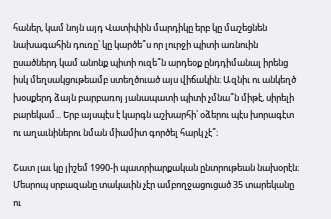հաներ, կամ նոյն այդ Վատիփին մարդիկը երբ կը մաշեցնեն նախագահին դուռը՝ կը կարծե՞ս որ լուրջի պիտի առնուին ըսածներդ կամ անոնք պիտի ուզե՞ն արդեօք ընդդիմանալ իրենց իսկ մեղսակցութեամբ ստեղծուած այս վիճակին։ Ազնիւ ու անկեղծ խօսքերդ ձայն բարբառոյ յանապատի պիտի չմնա՞ն միթէ, սիրելի բարեկամ... Երբ այսպէս է կարգն աշխարհի՝ օձերու պէս խորագէտ ու աղաւնիներու նման միամիտ գործել հարկ չէ՞։

Շատ լաւ կը յիշեմ 1990-ի պատրիարքական ընտրութեան նախօրէն։ Մեսրոպ սրբազանը տակաւին չէր ամբողջացուցած 35 տարեկանը ու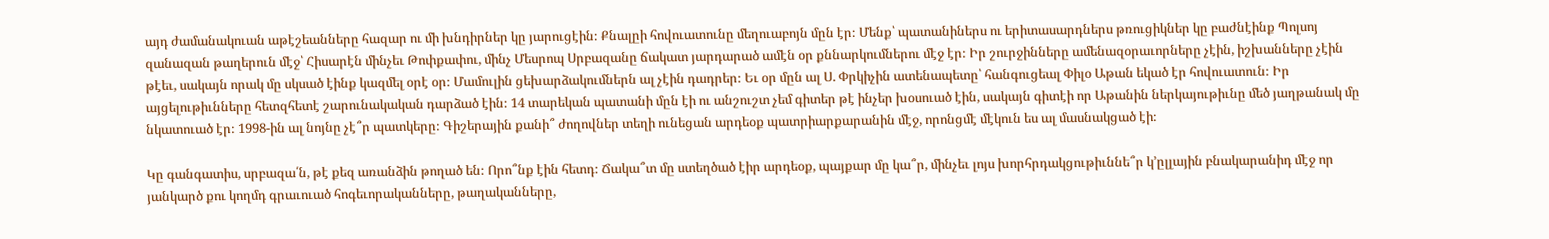այդ ժամանակուան աթէշեանները հազար ու մի խնդիրներ կը յարուցէին։ Քնալըի հովուատունը մեղուաբոյն մըն էր։ Մենք՝ պատանիներս ու երիտասարդներս թռուցիկներ կը բաժնէինք Պոլսոյ զանազան թաղերուն մէջ՝ Հիսարէն մինչեւ Թոփքափու, մինչ Մեսրոպ Սրբազանը ճակատ յարդարած ամէն օր քննարկումներու մէջ էր։ Իր շուրջինները ամենազօրաւորները չէին, իշխանները չէին թէեւ, սակայն որակ մը սկսած էինք կազմել օրէ օր։ Մամուլին ցեխարձակումներն ալ չէին դադրեր։ Եւ օր մըն ալ Ս. Փրկիչին ատենապետը՝ հանգուցեալ Փիլօ Աթան եկած էր հովուատուն։ Իր այցելութիւնները հետզհետէ շարունակական դարձած էին։ 14 տարեկան պատանի մըն էի ու անշուշտ չեմ գիտեր թէ ինչեր խօսուած էին, սակայն գիտէի որ Աթանին ներկայութիւնը մեծ յաղթանակ մը նկատուած էր։ 1998-ին ալ նոյնը չէ՞ր պատկերը։ Գիշերային քանի՞ ժողովներ տեղի ունեցան արդեօք պատրիարքարանին մէջ, որոնցմէ մէկուն ես ալ մասնակցած էի։

Կը գանգատիս, սրբազա՛ն, թէ քեզ առանձին թողած են։ Որո՞նք էին հետդ։ Ճակա՞տ մը ստեղծած էիր արդեօք, պայքար մը կա՞ր, մինչեւ լոյս խորհրդակցութիւննե՞ր կ՚ըլլային բնակարանիդ մէջ որ յանկարծ քու կողմդ գրաւուած հոգեւորականները, թաղականները,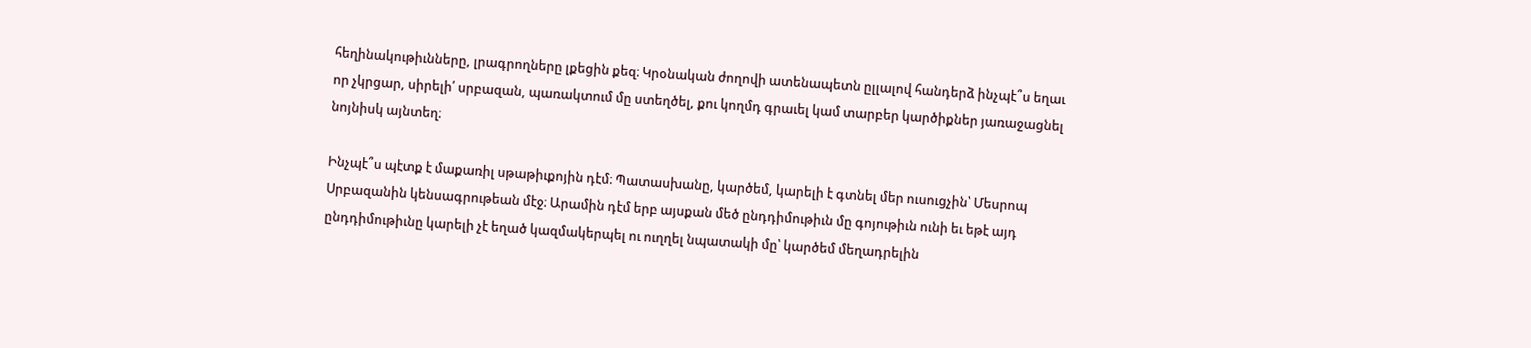հեղինակութիւնները, լրագրողները լքեցին քեզ։ Կրօնական ժողովի ատենապետն ըլլալով հանդերձ ինչպէ՞ս եղաւ որ չկրցար, սիրելի՛ սրբազան, պառակտում մը ստեղծել, քու կողմդ գրաւել կամ տարբեր կարծիքներ յառաջացնել նոյնիսկ այնտեղ։

Ինչպէ՞ս պէտք է մաքառիլ սթաթիւքոյին դէմ։ Պատասխանը, կարծեմ, կարելի է գտնել մեր ուսուցչին՝ Մեսրոպ Սրբազանին կենսագրութեան մէջ։ Արամին դէմ երբ այսքան մեծ ընդդիմութիւն մը գոյութիւն ունի եւ եթէ այդ ընդդիմութիւնը կարելի չէ եղած կազմակերպել ու ուղղել նպատակի մը՝ կարծեմ մեղադրելին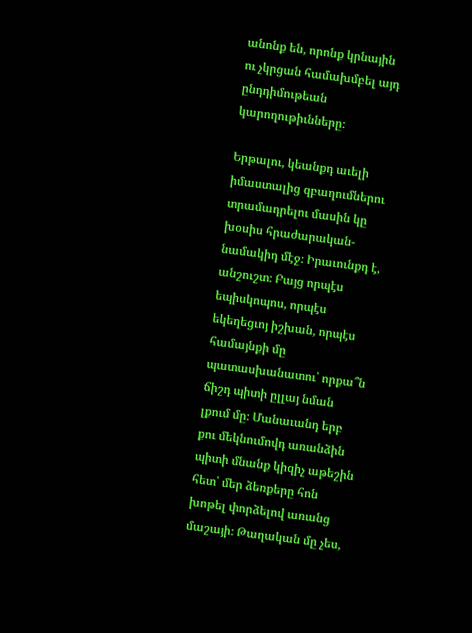անոնք են, որոնք կրնային ու չկրցան համախմբել այդ ընդդիմութեան կարողութիւնները։

Երթալու, կեանքդ աւելի իմաստալից զբաղումներու տրամադրելու մասին կը խօսիս հրաժարական-նամակիդ մէջ։ Իրաւունքդ է, անշուշտ։ Բայց որպէս եպիսկոպոս, որպէս եկեղեցւոյ իշխան, որպէս համայնքի մը պատասխանատու՝ որքա՞ն ճիշդ պիտի ըլլայ նման լքում մը։ Մանաւանդ երբ քու մեկնումովդ առանձին պիտի մնանք կիզիչ աթեշին հետ՝ մեր ձեռքերը հոն խոթել փորձելով առանց մաշայի։ Թաղական մը չես,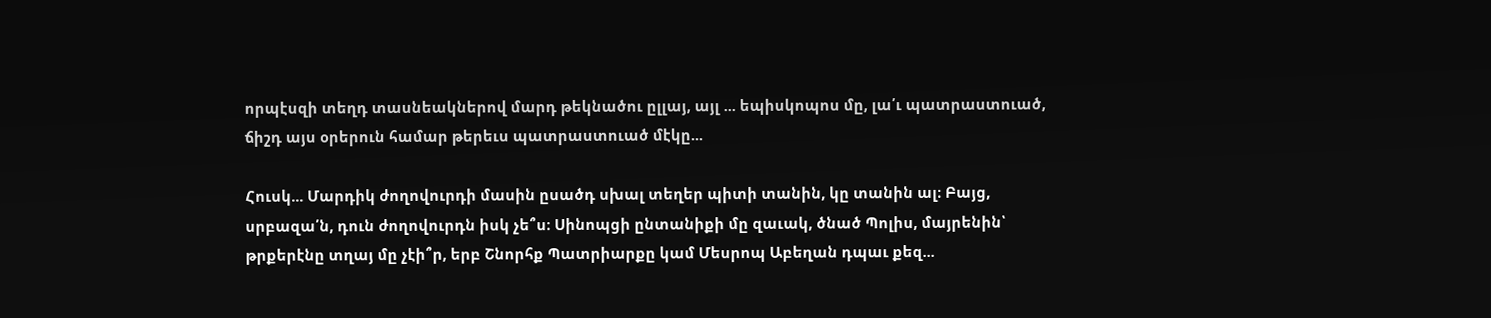որպէսզի տեղդ տասնեակներով մարդ թեկնածու ըլլայ, այլ ... եպիսկոպոս մը, լա՛ւ պատրաստուած, ճիշդ այս օրերուն համար թերեւս պատրաստուած մէկը...

Հուսկ... Մարդիկ ժողովուրդի մասին ըսածդ սխալ տեղեր պիտի տանին, կը տանին ալ։ Բայց, սրբազա՛ն, դուն ժողովուրդն իսկ չե՞ս։ Սինոպցի ընտանիքի մը զաւակ, ծնած Պոլիս, մայրենին՝ թրքերէնը տղայ մը չէի՞ր, երբ Շնորհք Պատրիարքը կամ Մեսրոպ Աբեղան դպաւ քեզ...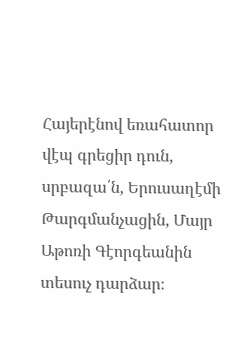Հայերէնով եռահատոր վէպ գրեցիր դուն, սրբազա՛ն, Երուսաղէմի Թարգմանչացին, Մայր Աթոռի Գէորգեանին տեսուչ դարձար։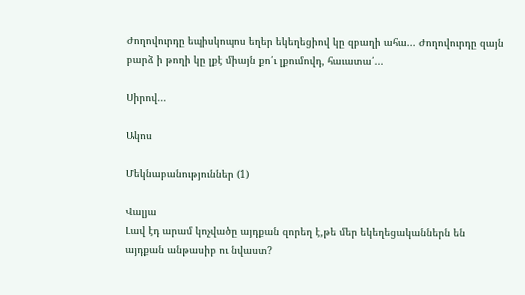Ժողովուրդը եպիսկոպոս եղեր եկեղեցիով կը զբաղի ահա... Ժողովուրդը զայն բարձ ի թողի կը լքէ միայն քո՛ւ լքումովդ, հաւատա՛...

Սիրով...

Ակոս

Մեկնաբանություններ (1)

Վալյա
Լավ էդ արամ կոչվածը այդքան զորեղ է,թե մեր եկեղեցականներն են այդքան անթասիբ ու նվաստ?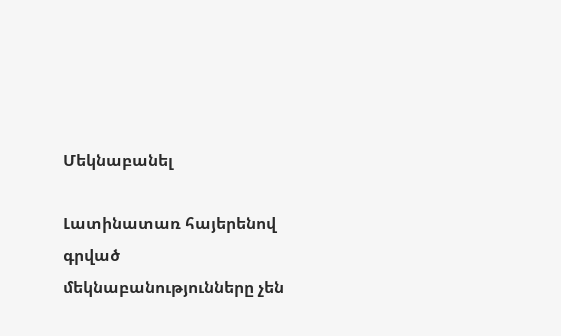Մեկնաբանել

Լատինատառ հայերենով գրված մեկնաբանությունները չեն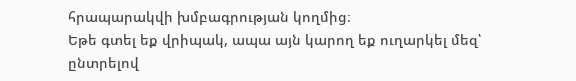հրապարակվի խմբագրության կողմից։
Եթե գտել եք վրիպակ, ապա այն կարող եք ուղարկել մեզ՝ ընտրելով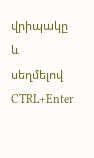վրիպակը և սեղմելով CTRL+Enter